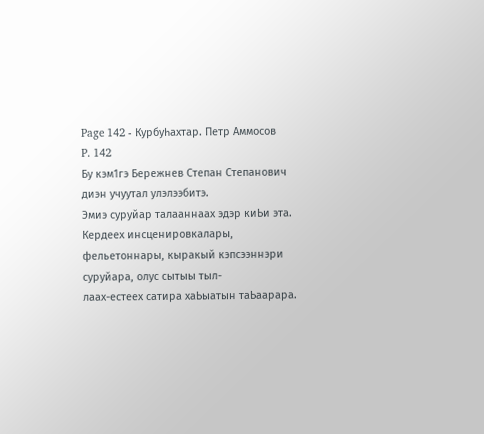Page 142 - Курбуһахтар. Петр Аммосов
P. 142
Бу кэм1гэ Бережнев Степан Степанович диэн учуутал улэлээбитэ.
Эмиэ суруйар талааннаах эдэр киЬи эта. Кердеех инсценировкалары,
фельетоннары, кыракый кэпсээннэри суруйара, олус сытыы тыл-
лаах-естеех сатира хаЬыатын таЬаарара.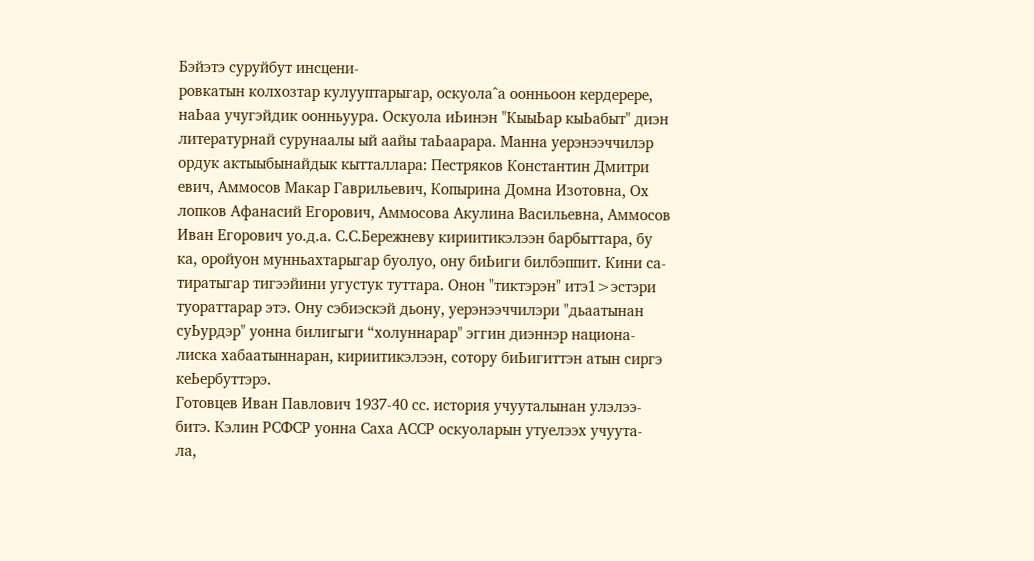Бэйэтэ суруйбут инсцени-
ровкатын колхозтар кулууптарыгар, оскуола^а оонньоон кердерере,
наЬаа учугэйдик оонньуура. Оскуола иЬинэн "КыыЬар кыЬабыт" диэн
литературнай сурунаалы ый аайы таЬаарара. Манна уерэнээччилэр
ордук актыыбынайдык кытталлара: Пестряков Константин Дмитри
евич, Аммосов Макар Гаврильевич, Копырина Домна Изотовна, Ох
лопков Афанасий Егорович, Аммосова Акулина Васильевна, Аммосов
Иван Егорович уо.д.а. С.С.Бережневу кириитикэлээн барбыттара, бу
ка, оройуон мунньахтарыгар буолуо, ону биЬиги билбэппит. Кини са-
тиратыгар тигээйини угустук туттара. Онон "тиктэрэн" итэ1>эстэри
туораттарар этэ. Ону сэбиэскэй дьону, уерэнээччилэри "дьаатынан
суЬурдэр" уонна билигыги “холуннарар" эггин диэннэр национа-
лиска хабаатыннаран, кириитикэлээн, сотору биЬигиттэн атын сиргэ
кеЬербуттэрэ.
Готовцев Иван Павлович 1937-40 сс. история учууталынан улэлээ-
битэ. Кэлин РСФСР уонна Саха АССР оскуоларын утуелээх учуута-
ла,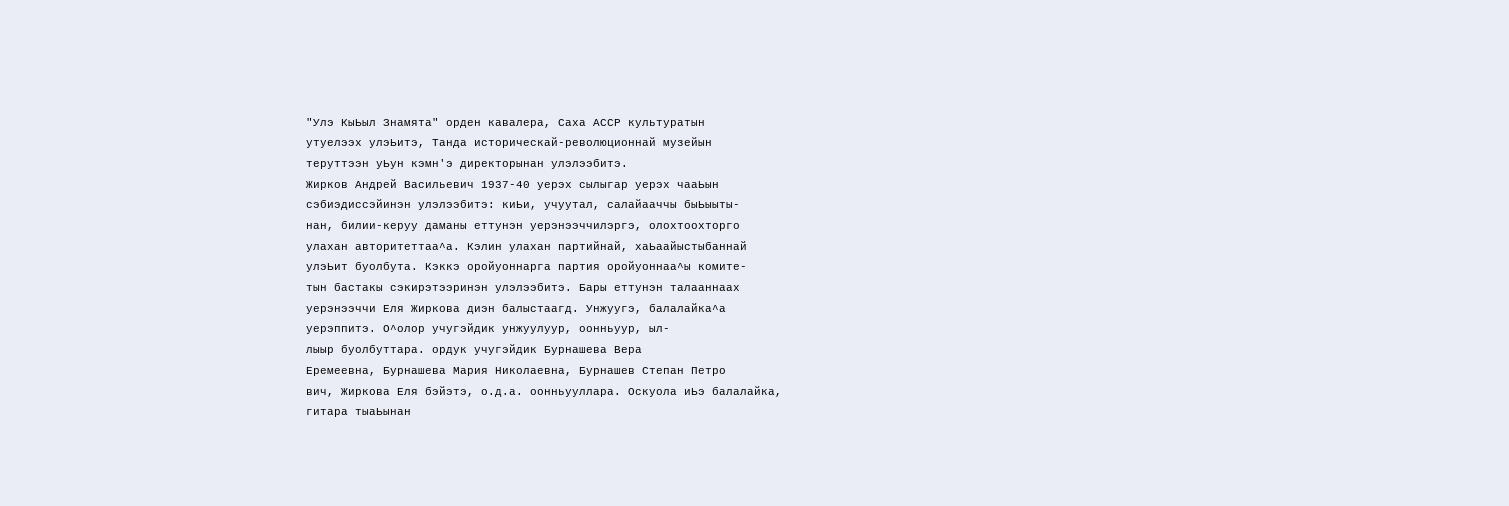"Улэ КыЬыл Знамята" орден кавалера, Саха АССР культуратын
утуелээх улэЬитэ, Танда историческай-революционнай музейын
теруттээн уЬун кэмн'э директорынан улэлээбитэ.
Жирков Андрей Васильевич 1937-40 уерэх сылыгар уерэх чааЬын
сэбиэдиссэйинэн улэлээбитэ: киЬи, учуутал, салайааччы быЬыыты-
нан, билии-керуу даманы еттунэн уерэнээччилэргэ, олохтоохторго
улахан авторитеттаа^а. Кэлин улахан партийнай, хаЬаайыстыбаннай
улэЬит буолбута. Кэккэ оройуоннарга партия оройуоннаа^ы комите-
тын бастакы сэкирэтээринэн улэлээбитэ. Бары еттунэн талааннаах
уерэнээччи Еля Жиркова диэн балыстаагд. Унжуугэ, балалайка^а
уерэппитэ. О^олор учугэйдик унжуулуур, оонньуур, ыл-
лыыр буолбуттара. ордук учугэйдик Бурнашева Вера
Еремеевна, Бурнашева Мария Николаевна, Бурнашев Степан Петро
вич, Жиркова Еля бэйэтэ, о.д.а. оонньууллара. Оскуола иЬэ балалайка,
гитара тыаЬынан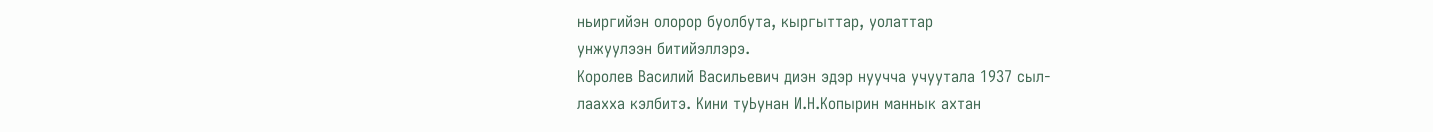ньиргийэн олорор буолбута, кыргыттар, уолаттар
унжуулээн битийэллэрэ.
Королев Василий Васильевич диэн эдэр нуучча учуутала 1937 сыл-
лаахха кэлбитэ. Кини туЬунан И.Н.Копырин маннык ахтан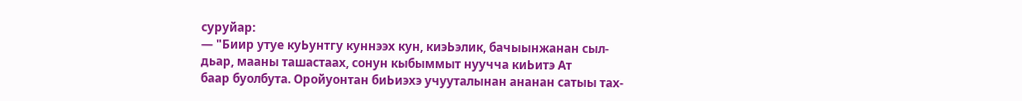суруйар:
— "Биир утуе куЬунтгу куннээх кун, киэЬэлик, бачыынжанан сыл-
дьар, мааны ташастаах, сонун кыбыммыт нуучча киЬитэ Ат
баар буолбута. Оройуонтан биЬиэхэ учууталынан ананан сатыы тах-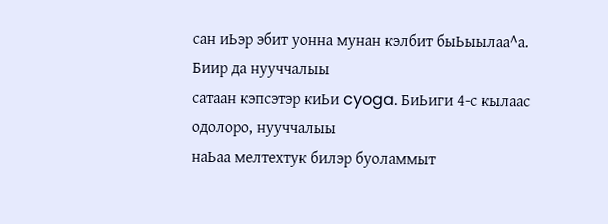сан иЬэр эбит уонна мунан кэлбит быЬыылаа^а. Биир да нууччалыы
сатаан кэпсэтэр киЬи cyoga. БиЬиги 4-с кылаас одолоро, нууччалыы
наЬаа мелтехтук билэр буоламмыт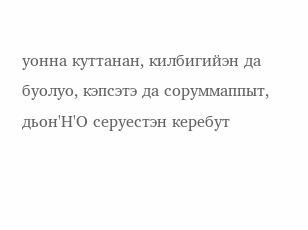уонна куттанан, килбигийэн да
буолуо, кэпсэтэ да соруммаппыт, дьон'Н'О серуестэн керебут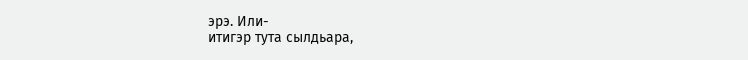эрэ. Или-
итигэр тута сылдьара,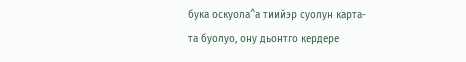бука оскуола^а тиийэр суолун карта-
та буолуо, ону дьонтго кердере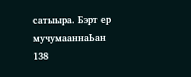сатыыра. Бэрт ер мучумааннаЬан
138